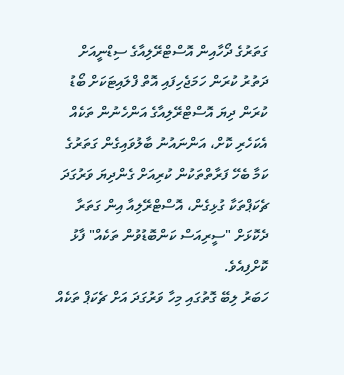ގަތަރުގެ ދޯހާއިން އޮސްޓްރޭލިއާގެ ސިޑްނީއަށް ދަތުރު ކުރަން ހަމަޖެހިފައި އޮތް ފްލައިޓަކަށް ބޯޑު ކުރަން ދިޔަ އޮސްޓްރޭލިއާގެ އަންހެނުން ތަކެއް އެކަހެރި ކޮށް، އަންނައުނު ބާލުވައިގެން ގަތަރުގެ ކަމާ ބެހޭ ފަރާތްތަކުން ކުރިއަށް ގެންދިޔަ ވަރުގަދަ ޗެކަޕްތަކާ ގުޅިގެން، އޮސްޓްރޭލިއާ އިން ގަތަރާ ދެކޮޅަށް "ސީރިއަސް ކަންބޮޑުވުން ތަކެއް" ފާޅު ކޮށްފިއެވެ.
ހަބަރު ލިބޭ ގޮތުގައި މިހާ ވަރުގަދަ އަށް ޗެކަޕް ތަކެއް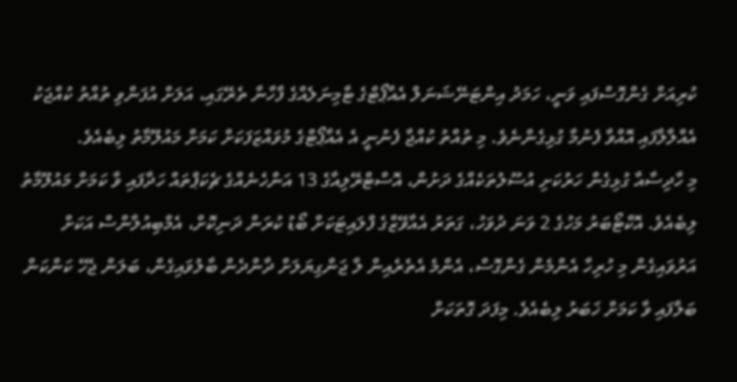ކުރިއަށް ގެންގޮސްފައި ވަނީ، ހަމަދު އިންޓަނޭޝަނަލް އެއާޕޯޓްގެ ޓާމިނަލެއްގެ ފާހާނާ ތެރޭގައި، އަލަށް އުފަންވި ތުއްތު ކުއްޖަކު އެއްލާލާފައި އޮއްވާ ފެނުމާ ގުޅިގެންނެވެ. މި ތުއްތު ކުއްޖާ ފެނުނީ އެ އެއާޕޯޓްގެ މުވައްޒަފަކަށް ކަމަށް މައުލޫމާތު ލިބެއެވެ.
މި ހާދިސާއާ ގުޅިގެން ހަރުކަށި އުސޫލުތަކެއްގެ ދަށުން، އޮސްޓްރޭލިއާގެ 13 އަންހެނެއްގެ ޗެކަޕްތައް ހަދާފައި ވާ ކަމަށް މައުލޫމާތު ލިބެއެވެ. އޮކްޓޯބަރު މަހުގެ 2 ވަނަ ދުވަހު، ގަތަރު އެއާވޭޒްގެ ފްލައިޓަކަށް ބޯޑު ކުރަން ދަނިކޮށް، އެމްބިއުލާންސް އަކަށް އަރުވައިގެން މި ހުރިހާ އެންމެން ގެންގޮސް، އެންމެ އެތެރެއިން ލާ ޖަންގިޔަލަށް ދާންދެން ބާލުވައިގެން، ބަލަން ޖެހޭ ކަންކަން ބަލާފައި ވާ ކަމަށް ޚަބަރު ލިބެއެވެ. މިފަދަ ގޮތަކަށް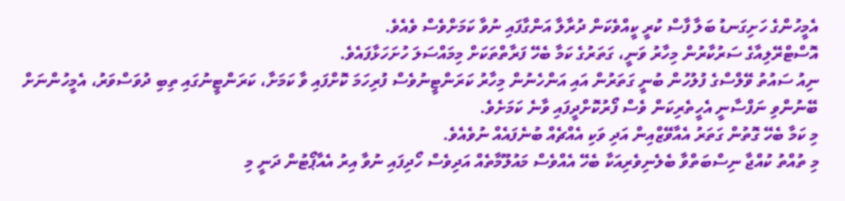އެމީހުންގެ ހަށިގަނޑު ބަލާ ފާސް ކުރީ ކީއްވެކަން ދުރާލާ އަންގާފައި ނުވާ ކަމަށްވެސް ވެއެވެ.
އޮސްޓްރޭލިއާގެ ސަރުކާރުން މިހާރު ވަނީ، ގަތަރުގެ ކަމާ ބެހޭ ފަރާތްތަކަށް މިމައްސަލަ ހުށަހަޅާފައެވެ.
ނިއު ސައުތު ވޭލްސްގެ ފުލުހުން ބުނީ ގަތަރުން އައި އަންހެނުން މިހާރު ކަރަންޓީނުވެސް ފުރިހަމަ ކޮށްފައި ވާ ކަމަށާ، ކަރަންޓީނުގައި ތިބި ދުވަސްވަރު، އެމީހުންނަށް ބޭނުންވި ނަފްސާނީ އެހީތެރިކަން ވެސް ފޯރުކޮށްދީފައި ވާނެ ކަމަށެވެ.
މި ކަމާ ބެހޭ ގޮތުން ގަތަރު އެއާވޭޒްއިން އަދި ވަކި އެއްޗެއް ބުނެފައެއް ނުވެއެވެ.
މި ތުއްތު ކުއްޖާ ނިސްބަތްވާ ބެލެނިވެރިއަކާ ބެހޭ އެއްވެސް މައުލޫމާތެއް އަދިވެސް ހޯދިފައި ނުވާ އިރު އެއާޕޯޓުން ދަނީ މި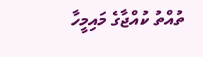ތުއްތު ކުއްޖާގެ މައިމީހާ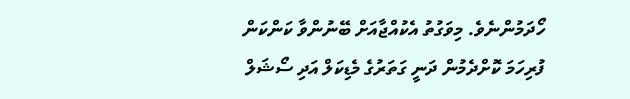ހޯދަމުންނެވެ. މިވަގުތު އެކުއްޖާއަށް ބޭނުންވާ ކަންކަން ފުރިހަމަ ކޮށްދެމުން ދަނީ ގަތަރުގެ މެޑިކަލް އަދި ސޯޝަލް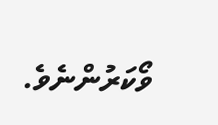ވޯކަރުންނެވެ.